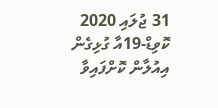31 ޖުލައި 2020
ކޮވިޑް-19އާ ގުޅިގެން އިއުލާން ކޮށްފައިވާ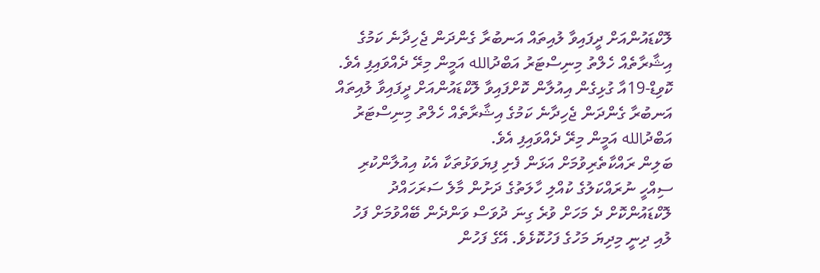ލޮކްޑައުންއަށް ދީފައިވާ ލުއިތައް އަނބުރާ ގެންދަން ޖެހިދާނެ ކަމުގެ އިޝާރާތެއް ހެލްތު މިނިސްޓަރު އަބްދުالله އަމީން މިރޭ ދެއްވައިފި އެވެ.
ކޮވިޑް-19އާ ގުޅިގެން އިއުލާން ކޮށްފައިވާ ލޮކްޑައުންއަށް ދީފައިވާ ލުއިތައް އަނބުރާ ގެންދަން ޖެހިދާނެ ކަމުގެ އިޝާރާތެއް ހެލްތު މިނިސްޓަރު އަބްދުالله އަމީން މިރޭ ދެއްވައިފި އެވެ.
ބަލިން ރައްކާތެރިވުމަށް އަޅަން ފެށި ފިޔަވަޅުތަކާ އެކު އިއުލާންކުރި ސިއްހީ ނުރައްކަލުގެ ކުއްލި ހާލަތުގެ ދަށުން މާލެ ސަރަހައްދު ލޮކްޑައުންކޮށް ދެ މަހަށް ވުރެ ގިނަ ދުވަސް ވަންދެން ބޭއްވުމަށް ފަހު ލުއި ދިނީ މިދިޔަ މަހުގެ ފަހުކޮޅެވެ. އޭގެ ފަހުން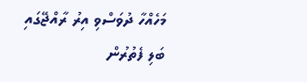މަހެއްހާ ދުވަސްވި އިރު ރާއްޖޭގައި ބަލި ފެތުރުން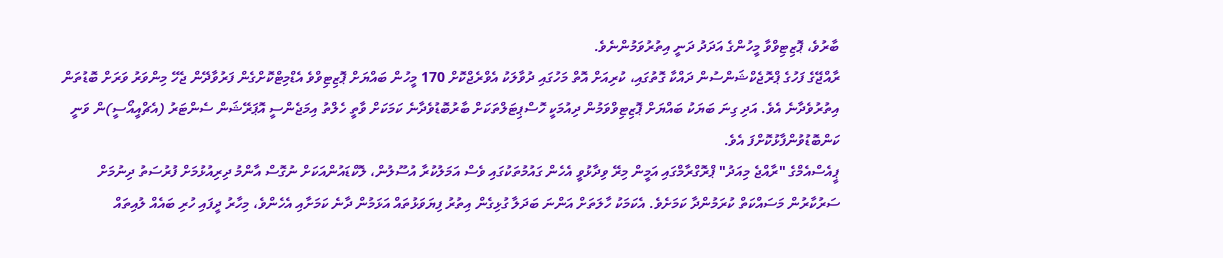ބާރުވެ، ޕޮޒިޓިވްވާ މީހުންގެ އަދަދު ދަނީ އިތުރުވަމުންނެވެ.
ރާއްޖޭގެ ފަހުގެ ޕްރޮޖެކްޝަންސުން ދައްކާ ގޮތުގައި، ކުރިއަށް އޮތް މަހުގައި ދުވާލަކު އެވްރެޖްކޮށް 170 މީހުން ބައްޔަށް ޕޮޒިޓިވްވެ އެޑްމިޓްކޮށްގެން ފަރުވާދޭން ޖެހޭ މިންވަރު ވަރަށް ބޮޑުތަން އިތުރުވެދާނެ އެވެ. އަދި ގިނަ ބަޔަކު ބައްޔަށް ޕޮޒިޓިވްވަމުން ދިއުމަކީ ހޮސްޕިޓަލްތަކަށް ބާރުބޮޑުވެދާނެ ކަމަކަށް ވާތީ ހެލްތު އިމަޖެންސީ އޮޕަރޭޝަން ސެންޓަރު (އެޗްއީއޯސީ)ން ވަނީ ކަންބޮޑުވުންފާޅުކޮށްފަ އެވެ.
ޕީއެސްއެމްގެ "ރާއްޖެ މިއަދު" ޕްރޮގްރާމްގައި އަމީން މިރޭ ވިދާޅުވީ އެހެން ގައުމުތަކުގައި ވެސް އަމަލުކުރާ އުސޫލުން، ލޮކްޑައުންއަކަށް ނުގޮސް އާންމު ދިރިއުޅުމަށް ފުރުސަތު ދިނުމަށް ސަރުކާރުން މަސައްކަތް ކުރަމުންދާ ކަމަށެވެ. އެކަމަކު ހާލަތަށް އަންނަ ބަދަލާ ގުޅިގެން އިތުރު ފިޔަވަޅުތައް އަޅަމުން ދާނެ ކަމަށާއި އެހެންވެ، މިހާރު ދީފައި ހުރި ބައެއް ލުއިތައް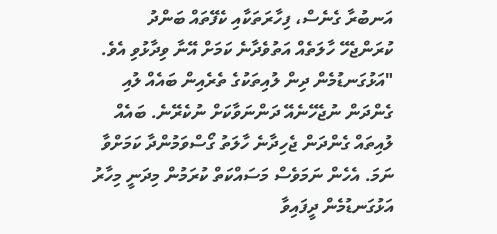އަނބުރާ ގެނެސް، ފިހާރަތަކާއި ކެފޭތައް ބަންދު ކުރަންޖެހޭ ހާލަތެއް އަތުވެދާނެ ކަމަށް އޭނާ ވިދާޅުވި އެވެ.
"އަޅުގަނޑުމެން ދިން ލުއިތަކުގެ ތެރެއިން ބައެއް ލުއި ގެންދަން ނުޖެހޭނެއޭ ދަންނަވާކަށް ނުކެރޭނެ. ބައެއް ލުއިތައް ގެންދަން ޖެހިދާނެ ހާލަތު ގޯސްވަމުންދާ ކަމަށްވާ ނަމަ. އެހެން ނަމަވެސް މަސައްކަތް ކުރަމުން މިދަނީ މިހާރު އަޅުގަނޑުމެން ދީފައިވާ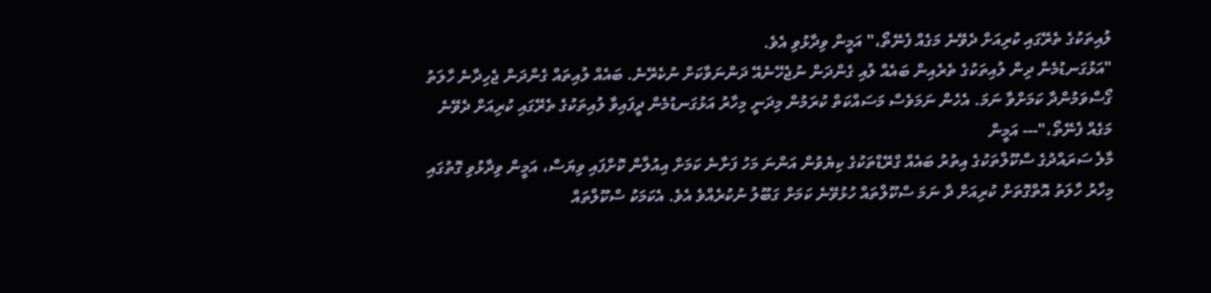ލުއިތަކުގެ ތެރޭގައި ކުރިއަށް ދެވޭނެ މަގެއް ފެނޭތޯ،" އަމީން ވިދާޅުވި އެވެ.
"އަޅުގަނޑުމެން ދިން ލުއިތަކުގެ ތެރެއިން ބައެއް ލުއި ގެންދަން ނުޖެހޭނެއޭ ދަންނަވާކަށް ނުކެރޭނެ. ބައެއް ލުއިތައް ގެންދަން ޖެހިދާނެ ހާލަތު ގޯސްވަމުންދާ ކަމަށްވާ ނަމަ. އެހެން ނަމަވެސް މަސައްކަތް ކުރަމުން މިދަނީ މިހާރު އަޅުގަނޑުމެން ދީފައިވާ ލުއިތަކުގެ ތެރޭގައި ކުރިއަށް ދެވޭނެ މަގެއް ފެނޭތޯ،"--- އަމީން
މާލެ ސަރައްދުގެ ސްކޫލްތަކުގެ އިތުރު ބައެއް ގްރޭޑްތަކުގެ ކިޔެވުން އަންނަ މަހު ފަށާނެ ކަމަށް އިއުލާން ކޮށްފައި ވިޔަސް، އަމީން ވިދާޅުވި ގޮތުގައި މިހާރު ހާލަތު އޮތްގޮތަށް ކުރިއަށް ދާ ނަމަ ސްކޫލްތައް ހުޅުވޭނެ ކަމަށް ގަބޫލު ނުކުރެއްވެ އެވެ. އެކަމަކު ސްކޫލްތައް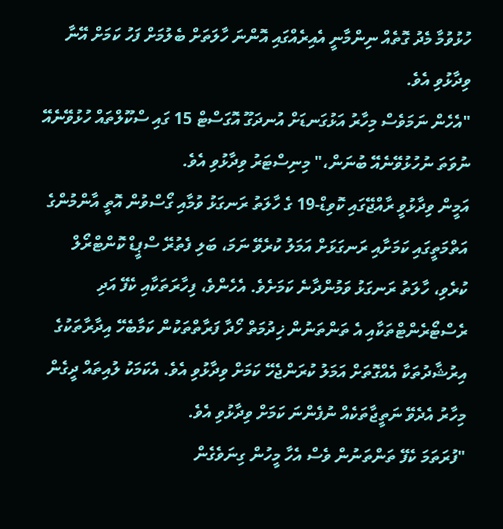ހުޅުވުމާ މެދު ގޮތެއް ނިންމާނީ އެއިރެއްގައި އޮންނަ ހާލަތަށް ބެލުމަށް ފަހު ކަމަށް އޭނާ ވިދާޅުވި އެވެ.
"އެހެން ނަމަވެސް މިހާރު އަޅުގަނޑަށް އުނދަގޫ އޮގަސްޓް 15 ގައި ސްކޫލްތައް ހުޅުވޭނެއޭ ނުވަތަ ނުހުޅުވޭނެއޭ ބުނަން،" މިނިސްޓަރު ވިދާޅުވި އެވެ.
އަމީން ވިދާޅުވީ ރާއްޖޭގައި ކޮވިޑް-19 ގެ ހާލަތު ރަނގަޅު ވުމާއި ގޯސްވުން އޮތީ އާންމުންގެ އަތްމަތީގައި ކަމަށާއި ރަނގަޅަށް އަމަލު ކުރެވޭ ނަމަ، ބަލި ފެތުރޭ ސްޕީޑް ކޮންޓްރޯލް ކުރެވި، ހާލަތު ރަނގަޅު ވަމުންދާނެ ކަމަށެވެ. އެހެންވެ، ފިހާރަތަކާއި ކެފޭ އަދި ރެސްޓޯރެންޓްތަކާއި އެ ތަންތަނުން ޚިދުމަތް ހޯދާ ފަރާތްތަކުން ކަމާބެހޭ އިދާރާތަކުގެ އިރުޝާދުތަކާ އެއްގޮތަށް އަމަލު ކުރަންޖެހޭ ކަމަށް ވިދާޅުވި އެވެ. އެކަމަކު ލުއިތައް ދީގެން މިހާރު އެދެވޭ ނަތީޖާތަކެއް ނުފެންނަ ކަމަށް ވިދާޅުވި އެވެ.
"ފުރަތަމަ ކެފޭ ތަންތަނުން ވެސް އެހާ މީހުން ގިނަވެގެން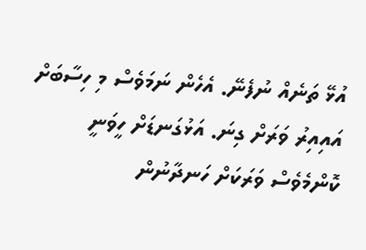އުޅޭ ތަނެއް ނުފެނޭ. އެހެން ނަމަވެސް މި ހިސާބަށް އައިއިރު ވަރަށް ގިނަ. އަޅުގަނޑަށް ހީވަނީ ކޮންމެވެސް ވަރަކަށް ހަނދާނުން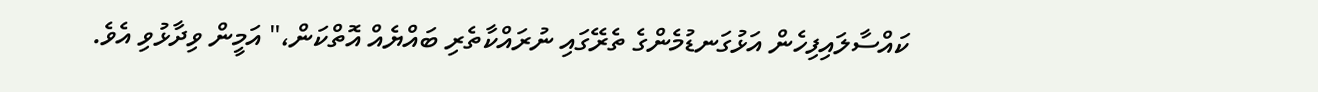ކައްސާލައިފިހެން އަޅުގަނޑުމެންގެ ތެރޭގައި ނުރައްކާތެރި ބައްޔެއް އޮތްކަން،" އަމީން ވިދާޅުވި އެވެ.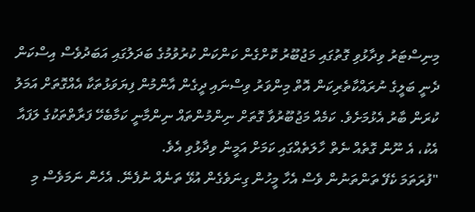މިނިސްޓަރު ވިދާޅުވި ގޮތުގައި މަޖުބޫރު ކޮށްގެން ކަންކަން ކުރުވުމުގެ ބަދަލުގައި އަބަދުވެސް އިސްކަން ދެނީ ބަލީގެ ނުރައްކާތެރިކަން އޮތް މިންވަރު ވިސްނައި ދީގެން އާންމުން ފިޔަވަޅުތަކާ އެއްގޮތަށް އަމަލު ކުރަން ބާރު އެޅުމަށެވެ. ކަމެއް މަޖުބޫރުވާ ގޮތަށް ނިންމުންތައް ނިންމާނީ ކަމާބެހޭ ފަރާތްތަކުގެ ލަފައާ އެކު، އެ ނޫން ގޮތެއް ނެތް ހާލަތެއްގައި ކަމަށް އަމީން ވިދާޅުވި އެވެ.
"ފުރަތަމަ ކެފޭ ތަންތަނުން ވެސް އެހާ މީހުން ގިނަވެގެން އުޅޭ ތަނެއް ނުފެނޭ. އެހެން ނަމަވެސް މި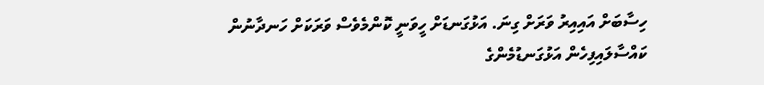ހިސާބަށް އައިއިރު ވަރަށް ގިނަ. އަޅުގަނޑަށް ހީވަނީ ކޮންމެވެސް ވަރަކަށް ހަނދާނުން ކައްސާލައިފިހެން އަޅުގަނޑުމެންގެ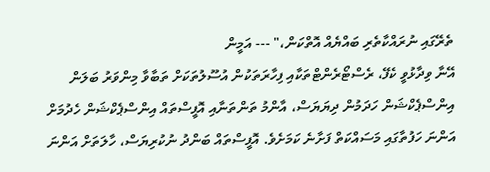ތެރޭގައި ނުރައްކާތެރި ބައްޔެއް އޮތްކަން،" --- އަމީން
އޭނާ ވިދާޅުވީ ކެފޭ، ރެސްޓޯރެންޓްތަކާއި ފިހާރަތަކުން އުސޫލުތަކަށް ތަބާވާ މިންވަރު ބަލަން އިންސްޕެކްޝަން ހަދަމުން ދިޔަޔަސް، އާންމު ތަންތަނާއި އޮފީސްތައް އިންސްޕެކްޝަން ހެދުމަށް އަންނަ ހަފުތާގައި މަސައްކަތް ފަށާނެ ކަމަށެވެ. އޮފީސްތައް ބަންދު ނުކުރިޔަސް، ހާލަތަށް އަންނަ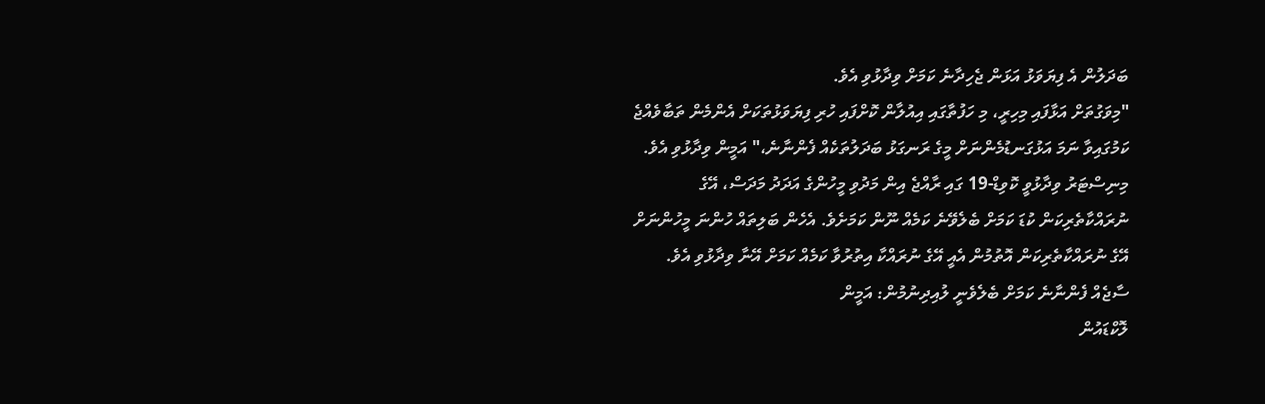ބަދަލުން އެ ފިޔަވަޅު އަޅަން ޖެހިދާނެ ކަމަށް ވިދާޅުވި އެވެ.
"މިވަގުތަށް އަޅާފައި މިހިރީ، މި ހަފުތާގައި އިއުލާން ކޮށްފައި ހުރި ފިޔަވަޅުތަކަށް އެންމެން ތަބާވެއްޖެ ކަމުގައިވާ ނަމަ އަޅުގަނޑުމެންނަށް މީގެ ރަނގަޅު ބަދަލުތަކެއް ފެންނާނެ،" އަމީން ވިދާޅުވި އެވެ.
މިނިސްޓަރު ވިދާޅުވީ ކޮވިޑް-19 ގައި ރާއްޖެ އިން މަދުވި މީހުންގެ އަދަދު މަދަސް، އޭގެ ނުރައްކާތެރިކަން ކުޑަ ކަމަށް ބެލެވޭނެ ކަމެއް ނޫން ކަމަށެވެ. އެހެން ބަލިތައް ހުންނަ މީހުންނަށް އޭގެ ނުރައްކާތެރިކަން އޮތުމުން އެއީ އޭގެ ނުރައްކާ އިތުރުވާ ކަމެއް ކަމަށް އޭނާ ވިދާޅުވި އެވެ.
ސާޖެއް ފެންނާނެ ކަމަށް ބެލެވެނީ ލުއިދިނުމުން: އަމީން
ލޮކްޑައުން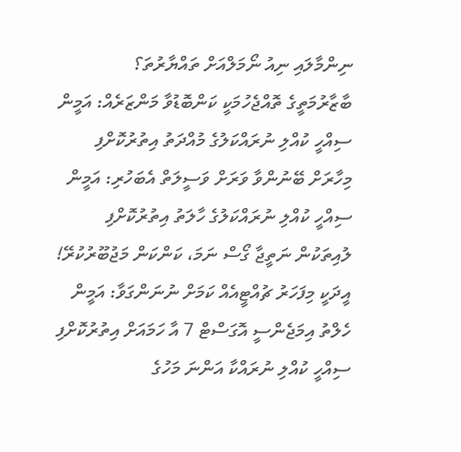ނިންމާލައި ނިއު ނޯމަލްއަށް ތައްޔާރުތަ؟
ބާޒާރުމަތީގެ ތޮއްޖެހުމަކީ ކަންބޮޑުވާ މަންޒަރެއް: އަމީން
ސިއްހީ ކުއްލި ނުރައްކަލުގެ މުއްދަތު އިތުރުކޮށްފި
މިހާރަށް ބޭނުންވާ ވަރަށް ވަސީލަތް އެބަހުރި: އަމީން
ސިއްހީ ކުއްލި ނުރައްކަލުގެ ހާލަތު އިތުރުކޮށްފި
ލުއިތަކުން ނަތީޖާ ގޯސް ނަމަ، ކަންކަން މަޖުބޫރުކުރޭ!
އީދަކީ މިފަހަރު ޗުއްޓީއެއް ކަމަށް ނުނަންގަވާ: އަމީން
ހެލްތު އިމަޖެންސީ އޮގަސްޓް 7 އާ ހަމައަށް އިތުރުކޮށްފި
ސިއްހީ ކުއްލި ނުރައްކާ އަންނަ މަހުގެ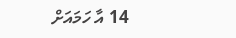14 އާ ހަމައަށް